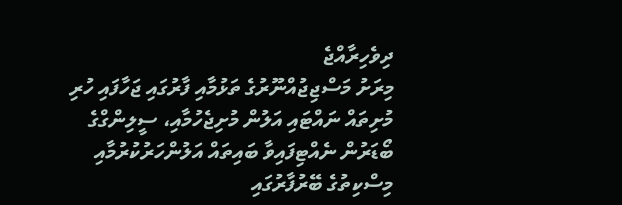ދިވެހިރާއްޖެ
މިރަށު މަސްޖިޖުއްނޫރުގެ ތަޅުމާއި ފާރުގައި ޖަހާފައި ހުރި މުށިތައް ނައްޓައި އަލުން މުށިޖެހުމާއި، ސީލިންގްގެ ބޯޑަރުން ނެއްޓިފައިވާ ބައިތައް އަލުންހަރުކުރުމާއި މިސްކިތުގެ ބޭރުފާރުގައި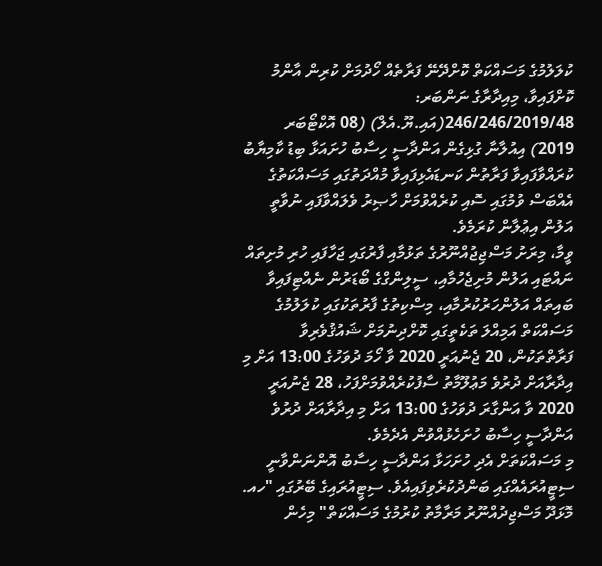ކުލަލުމުގެ މަސައްކަތް ކޮށްދޭނޭ ފަރާތެއް ހޯދުމަށް ކުރިން އާންމު ކޮށްފައިވާ، މިއިދާރާގެ ނަންބަރ: 246/246/2019/48(އައި.ޔޫ.އެލް) (08 އޮކްޓޯބަރ 2019) އިއުލާނާ ގުޅިގެން އަންދާސީ ހިސާބު ހުށައަޅާ ބިޑު ކާމިޔާބު ކުރައްވާފައިވާ ފަރާތުން ކަނޑައެޅިފައިވާ މުއްދަތުގައި މަސައްކަތުގެ އެއްބަސް ވުމުގައި ސޮއި ކުރެއްވުމަށް ހާޞިރު ވެލައްވާފައި ނުވާތީ އަލުން އިޢުލާން ކުރަމެވެ.
ވީމާ، މިރަށު މަސްޖިޖުއްނޫރުގެ ތަޅުމާއި ފާރުގައި ޖަހާފައި ހުރި މުށިތައް ނައްޓައި އަލުން މުށިޖެހުމާއި، ސީލިންގްގެ ބޯޑަރުން ނެއްޓިފައިވާ ބައިތައް އަލުންހަރުކުރުމާއި، މިސްކިތުގެ ފާރުތަކުގައި ކުލަލުމުގެ މަސައްކަތް އަމިއްލަ ތަކެތީގައި ކޮށްދިނުމަށް ޝައުޤުވެރިވާ ފަރާތްތަކުން، 20 ޖެނުއަރީ 2020 ވާ ހޯމަ ދުވަހުގެ 13:00 އަށް މި އިދާރާއަށް ދުރުވެ މަޢުލޫމާތު ސާފުކުރެއްވުމަށްފަހު، 28 ޖެނުއަރީ 2020 ވާ އަންގާރަ ދުވަހުގެ 13:00 އަށް މި އިދާރާއަށް ދުރުވެ އަންދާސީ ހިސާބު ހުށަހެޅުއްވުން އެދެމެވެ.
މި މަސައްކަތަށް އެދި ހުށަހަޅާ އަންދާސީ ހިސާބު އޮންނަންވާނީ ސިޓީއުރައެއްގައި ބަންދުކުރެވިފައިއެވެ. ސިޓީއުރައިގެ ބޭރުގައި "ހއ. މޮޅަދޫ މަސްޖިދުއްނޫރު މަރާމާތު ކުރުމުގެ މަސައްކަތް" މިހެން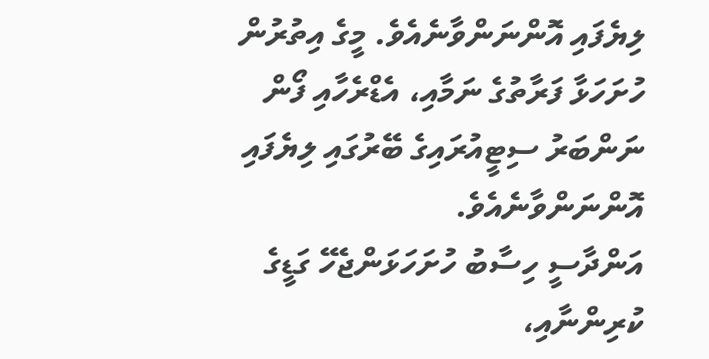ލިޔެފައި އޮންނަންވާނެއެވެ. މީގެ އިތުރުން ހުށަހަޅާ ފަރާތުގެ ނަމާއި، އެޑްރެހާއި ފޯން ނަންބަރު ސިޓީއުރައިގެ ބޭރުގައި ލިޔެފައި އޮންނަންވާނެއެވެ.
އަންދާސީ ހިސާބު ހުށަހަޅަންޖެހޭ ގަޑީގެ ކުރިންނާއި،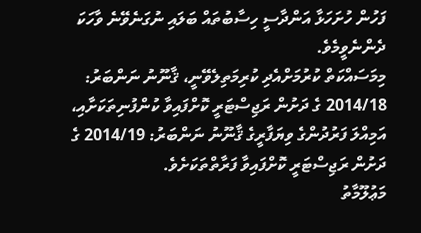ފަހުން ހުށަހަޅާ އަންދާސީ ހިސާބުތައް ބަލައި ނުގަނެވޭނެ ވާހަކަ ދެންނެވީމެވެ.
މިމަސައްކަތް ކުރުމަށްއެދި ކުރިމަތިލެވޭނީ، ޤާނޫނު ނަންބަރު: 2014/18 ގެ ދަށުން ރަޖިސްޓަރީ ކޮށްފައިވާ ކުންފުނިތަކަށާއި، އަމިއްލަ ފަރުދުންގެ ވިޔަފާރީގެ ޤާނޫނު ނަންބަރު: 2014/19 ގެ ދަށުން ރަޖިސްޓަރީ ކޮށްފައިވާ ފަރާތްތަކަށެވެ.
މަޢުލޫމާތު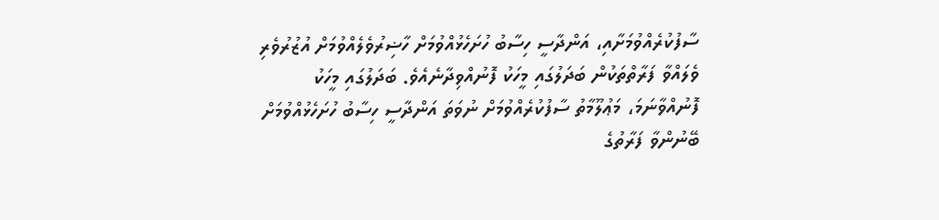ސާފުކުރެއްވުމަށާއި، އަންދާސީ ހިސާބު ހުށަހެޅުއްވުމަށް ހާޟިރުވެލެއްވުމަށް އުޒުރުވެރި ވެލައްވާ ފަރާތްތަކުން ބަދަލުގައި މީހަކު ފޮނުއްވިދާނެއެވެ. ބަދަލުގައި މީހަކު ފޮނުއްވާނަމަ، މަޢުލޫމާތު ސާފުކުރެއްވުމަށް ނުވަތަ އަންދާސީ ހިސާބު ހުށަހެޅުއްވުމަށް ބޭނުންވާ ފަރާތުގެ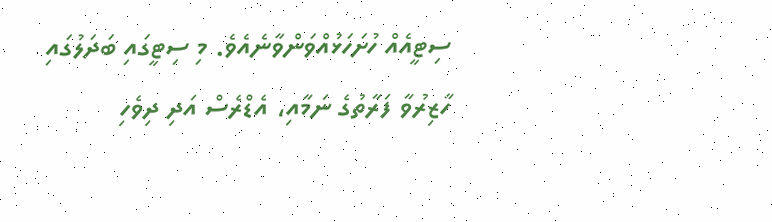ސިޓީއެއް ހުށަހަޅުއްވަންވާނެއެވެ. މި ސިޓީގައި ބަދަލުގައި ހާޒިރުވާ ފަރާތުގެ ނަމާއި، އެޑްރެސް އަދި ދިވެހި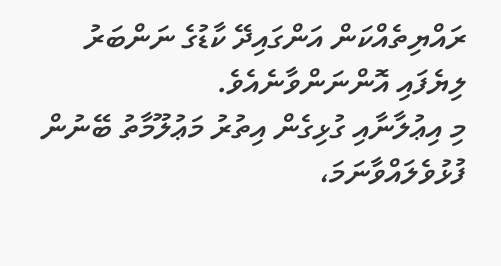ރައްޔިތެއްކަން އަންގައިދޭ ކާޑުގެ ނަންބަރު ލިޔެފައި އޮންނަންވާނެއެވެ.
މި އިޢުލާނާއި ގުޅިގެން އިތުރު މަޢުލޫމާތު ބޭނުން ފުޅުވެލައްވާނަމަ،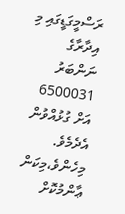ރަސްމީގަޑީގައި މި އިދާރާގެ ނަންބަރު 6500031 އަށް ގުޅުއްވުން އެދެމެވެ.
މިހެންވެ،މިކަން ޢާންމުކޮށް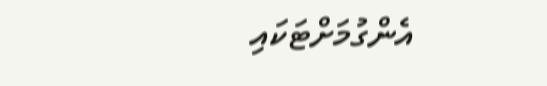އެންގުމަށްޓަކައި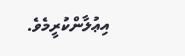އިޢުލާންކުރީމެވެ.